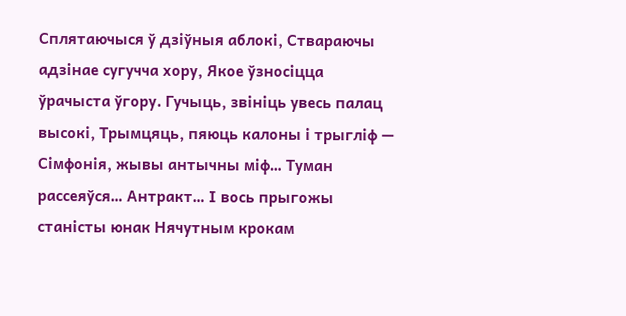Сплятаючыся ў дзіўныя аблокі, Ствараючы адзінае сугучча хору, Якое ўзносіцца ўрачыста ўгору. Гучыць, звініць увесь палац высокі, Трымцяць, пяюць калоны і трыгліф — Сімфонія, жывы антычны міф… Туман рассеяўся… Антракт… І вось прыгожы станісты юнак Нячутным крокам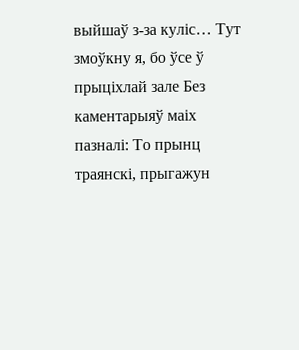выйшаў з-за куліс… Тут змоўкну я, бо ўсе ў прыціхлай зале Без каментарыяў маіх пазналі: То прынц траянскі, прыгажун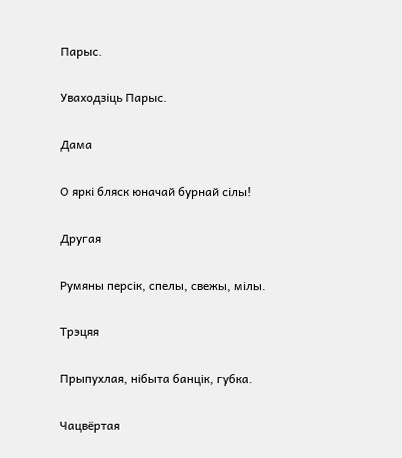Парыс.

Уваходзіць Парыс.

Дама

О яркі бляск юначай бурнай сілы!

Другая

Румяны персік, спелы, свежы, мілы.

Трэцяя

Прыпухлая, нібыта банцік, губка.

Чацвёртая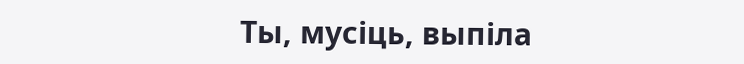Ты, мусіць, выпіла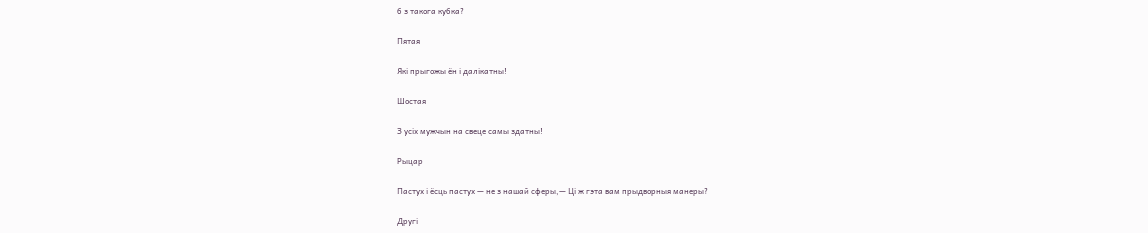б з такога кубка?

Пятая

Які прыгожы ён і далікатны!

Шостая

З усіх мужчын на свеце самы здатны!

Рыцар

Пастух і ёсць пастух — не з нашай сферы,— Ці ж гэта вам прыдворныя манеры?

Другі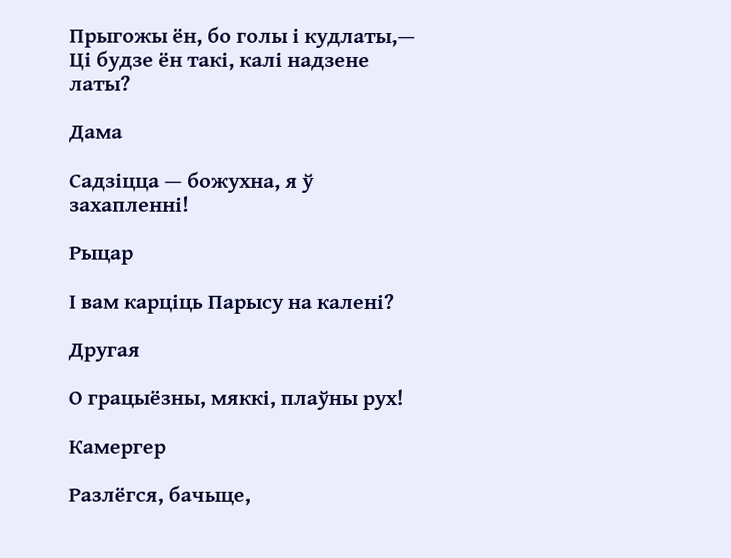Прыгожы ён, бо голы і кудлаты,— Ці будзе ён такі, калі надзене латы?

Дама

Садзіцца — божухна, я ў захапленні!

Рыцар

І вам карціць Парысу на калені?

Другая

О грацыёзны, мяккі, плаўны рух!

Камергер

Разлёгся, бачыце,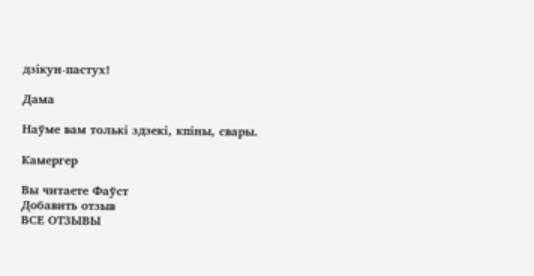дзікун-пастух!

Дама

Наўме вам толькі здзекі, кпіны, свары.

Камергер

Вы читаете Фаўст
Добавить отзыв
ВСЕ ОТЗЫВЫ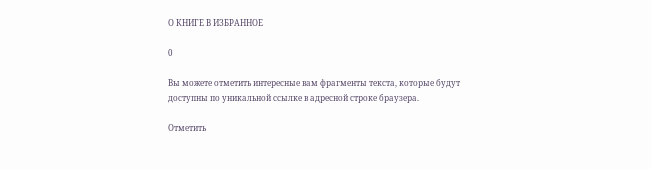О КНИГЕ В ИЗБРАННОЕ

0

Вы можете отметить интересные вам фрагменты текста, которые будут доступны по уникальной ссылке в адресной строке браузера.

Отметить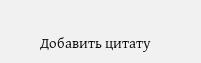Добавить цитату